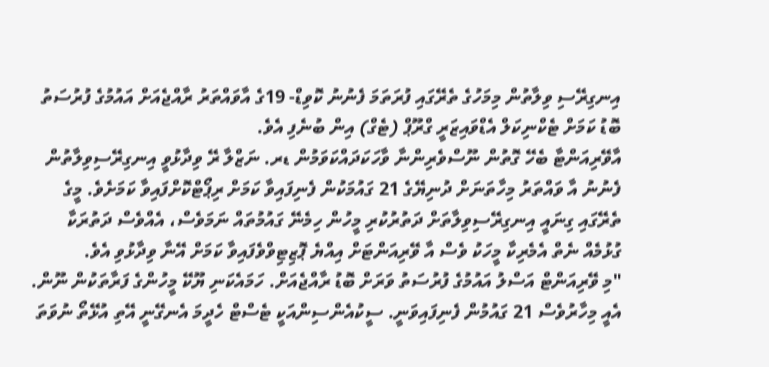އިނގިރޭސި ވިލާތުން މިމަހުގެ ތެރޭގައި ފުރަތަމަ ފެނުނު ކޮވިޑް- 19ގެ އާވައްތަރު ރާއްޖެއަށް އައުމުގެ ފުރުސަތު ބޮޑު ކަމަށް ޓެކްނިކަލް އެޑްވައިޒަރީ ގްރޫޕް (ޓެގް) އިން ބުނެފި އެވެ.
އާވޭރިއަންޓާ ބެހޭ ގޮތުން ނޫސްވެރިންނާ ވާހަކަދައްކަވަމުން ޑރ. ނަޒްލާ ރޭ ވިދާޅުވީ އިނގިރޭސިވިލާތުން ފެނުނު އާ ވައްތަރު މިހާތަނަށް ދުނިޔޭގެ 21 ގައުމަކުން ފެނިފައިވާ ކަމަށް ރިޕޯޓްކޮށްފައިވާ ކަމަށެވެ. މީގެ ތެރޭގައި ގިނައީ އިނގިރޭސިވިލާތަށް ދަތުރުކުރި މީހުން ހިމެނޭ ގައުމުތައް ނަމަވެސް، އެއްވެސް ދަތުރަކާ ގުޅުމެއް ނެތް އެމެރިކާ މީހަކު ވެސް އާ ވޭރިއަންޓަށް އިއްޔެ ޕޮޒިޓިވްވެފައިވާ ކަމަށް އޭނާ ވިދާޅުވި އެވެ.
"މި ވޭރިއަންޓް އަސްލު އައުމުގެ ފުރުސަތު ވަރަށް ބޮޑު ރާއްޖެއަށް. ހަމައެކަނި ޔޫކޭ މީހުންގެ ފަރާތަކުން ނޫން. އެއީ މިހާރުވެސް 21 ގައުމުން ފެނިފައިވަނީ. ސީކުއެންސިންއަކީ ޓެސްޓް ހެދީމަ އެނގޭނީ އޭތި އުޅޭތޯ ނުވަތަ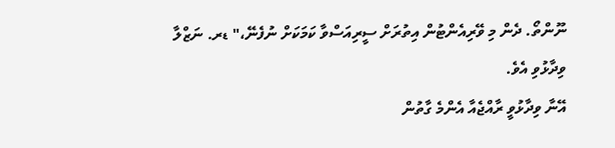ނޫންތޯ. ދެން މި ވޭރިއެންޓުން އިތުރަށް ސީރިއަސްވާ ކަމަކަށް ނުފެނޭ،" ޑރ. ނަޒްލާ ވިދާޅުވި އެވެ.
އޭނާ ވިދާޅުވީ ރާއްޖެއާ އެންމެ ގާތުން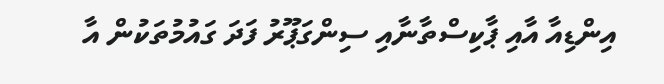އިންޑިއާ އާއި ޕާކިސްތާނާއި ސިންގަޕޫރު ފަދަ ގައުމުތަކުން އާ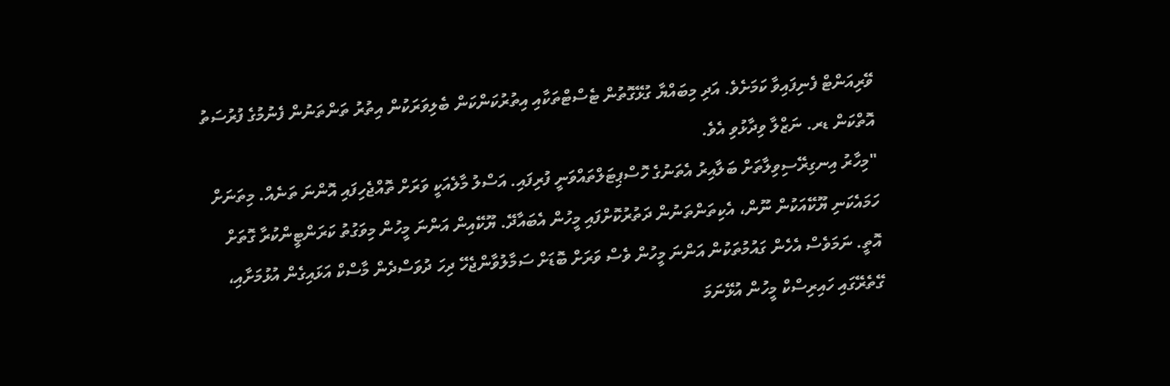ވޭރިއަންޓް ފެނިފައިވާ ކަމަށެވެ. އަދި މިބައްޔާ ގުޅޭގޮތުން ޓެސްޓްތަކާއި އިތުރުކަންކަން ބެލިވަރަކުން އިތުރު ތަންތަނުން ފެނުމުގެ ފުރުސަތު އޮތްކަން ޑރ. ނަޒްލާ ވިދާޅުވި އެވެ.
"މިހާރު އިނގިރޭސިވިލާތަށް ބަލާއިރު އެތަނުގެ ހޮސްޕިޓަލްތައްވަނީ ފުރިފައި. އަސްލު މާލެއަކީ ވަރަށް ތޮއްޖެހިފައި އޮންނަ ތަނެއް. މިތަނަށް ހަމައެކަނި ޔޫކޭއަކުން ނޫން، އެކިތަންތަނުން ދަތުރުކޮށްފައި މީހުން އެބައާދޭ. ޔޫކޭއިން އަންނަ މީހުން މިވަގުތު ކަރަންޓީންކުރާ ގޮތަށް އޮތީ. ނަމަވެސް އެހެން ގައުމުތަކުން އަންނަ މީހުން ވެސް ވަރަށް ބޮޑަށް ސަމާލުވާންޖެހޭ ދިހަ ދުވަސްދެން މާސްކް އަޅައިގެން އުޅުމަށާއި، ގޭތެރޭގައި ހައިރިސްކް މީހުން އުޅޭނަމަ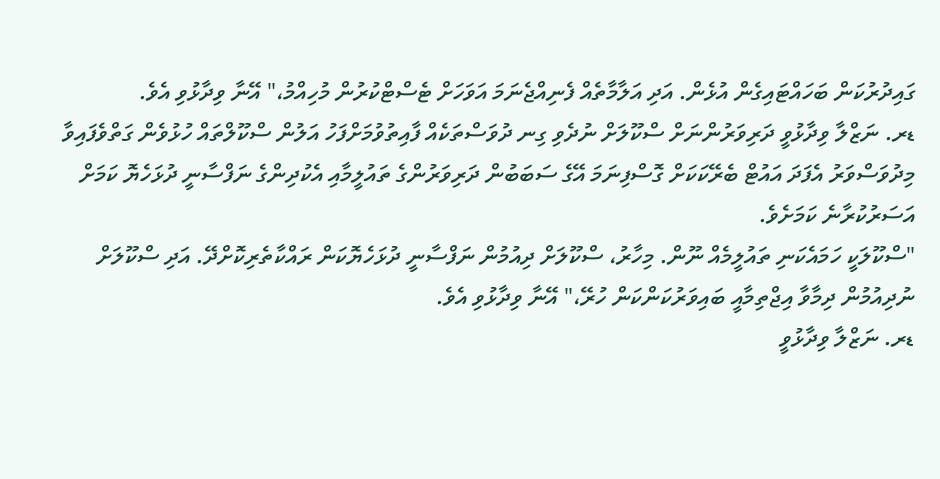ގައިދުރުކަން ބަހައްޓައިގެން އުޅެން. އަދި އަލާމާތެއް ފެނިއްޖެނަމަ އަވަހަށް ޓެސްޓްކުރުން މުހިއްމު،" އޭނާ ވިދާޅުވި އެވެ.
ޑރ. ނަޒްލާ ވިދާޅުވީ ދަރިވަރުންނަށް ސްކޫލަށް ނުދެވި ގިނ ދުވަސްތަކެއް ފާއިތުވުމަށްފަހު އަލުން ސްކޫލްތައް ހުޅުވެން ގަތްވެފައިވާ މިދުވަސްވަރު އެފަދަ އައުޓް ބެރޭކަކަށް ގޮސްފިނަމަ އޭގެ ސަބަބުން ދަރިވަރުންގެ ތައުލީމާއި އެކުދިންގެ ނަފްސާނީ ދުޅަހެޔޮ ކަމަށް އަސަރުކުރާނެ ކަމަށެވެ.
"ސްކޫލަކީ ހަމައެކަނި ތައުލީމެއް ނޫން. މިހާރު، ސްކޫލަށް ދިއުމުން ނަފްސާނީ ދުޅަހެޔޮކަން ރައްކާތެރިކޮށްދޭ. އަދި ސްކޫލަށް ނުދިއުމުން ދިމާވާ އިޖްތިމާއީ ބައިވަރުކަންކަން ހުރޭ،" އޭނާ ވިދާޅުވި އެވެ.
ޑރ. ނަޒްލާ ވިދާޅުވީ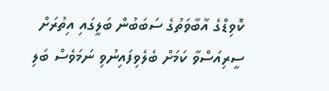ކޮވިޑްގެ އާބާވަތުގެ ސަބަބުން ބަލީގައި އިތުރަށް ސީރިއަސްވާ ކަމަށް ބެލެވިފައިނުވި ނަމަވެސް ބަލި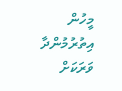މީހުން އިތުރުމުންދާ ވަރަކަށް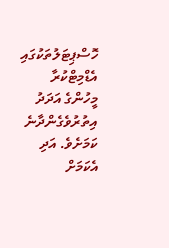ހޮސްޕިޓަލުތަކުގައި އެޑްމިޓްކުރާ މީހުންގެ އަދަދު އިތުރުވެގެންދާނެ ކަމަށެވެ. އަދި އެކަމަށް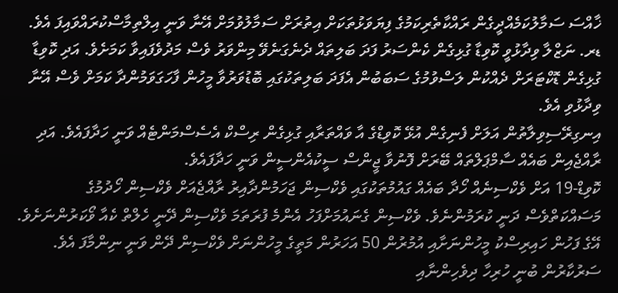ޚާއްސަ ސަމާލުކަމެއްދީގެން ރައްކާތެރިކަމުގެ ފިޔަވަޅުތަކަށް އިތުރަށް ސަމާލުވުމަށް އޭނާ ވަނީ އިލްތިމާސްކުރައްވައިފަ އެވެ.
ޑރ. ނަޒްލާ ވިދާޅުވީ ކޮވިޑާ ގުޅިގެން ކެންސަރު ފަދަ ބަލިތައް ދެނެގަނެވޭ މިންވަރު ވެސް މަދުވެފައިވާ ކަމަށެވެ. އަދި ކޮވިޑާ ގުޅިގެން ޑޮކްޓަރަށް ދެއްކުން ލަސްވުމުގެ ސަބަބުން އެފަދަ ބަލިތަކުގައި ބޮޑުވަރުވާ މީހުން ފާހަގަވަމުންދާ ކަމަށް ވެސް އޭނާ ވިދާޅުވި އެވެ.
އިނގިރޭސިވިލާތުން އަލަށް ފެނިގެން އުޅޭ ކޮވިޑްގެ އާ ވައްތަރާއި ގުޅިގެން ރިސްކް އެސެސްމަންޓެއް ވަނީ ހަދާފައެވެ. އަދި ރާއްޖެއިން ބައެއް ސާމްޕަލްތައް ބޭރަށް ފޮނުވާ ޖީންސް ސީކުއެންސީން ވަނީ ހަދާފައެވެ.
ކޮވިޑް-19 އަށް ވެކްސިނެއް ހޯދާ ބައެއް ގައުމުތަކުގައި ވެކްސިން ޖަހަމުންދާއިރު ރާއްޖެއަށް ވެކްސިން ހޯދުމުގެ މަސައްކަތްވެސް ދަނީ ކުރަމުންނެވެ. ވެކްސިން ގެނައުމަށްފަހު އެންމެ ފުރަތަމަ ވެކްސިން ދޭނީ ހެލްތް ކެއާ ވޯކަރުންނަށެވެ. އޭގެ ފަހުން ހައިރިސްކު މީހުންނަށާއި އުމުރުން 50 އަހަރުން މަތީގެ މީހުންނަށް ވެކްސިން ދޭން ވަނީ ނިންމާފަ އެވެ. ސަރުކާރުން ބުނީ ހުރިހާ ދިވެހިންނާއި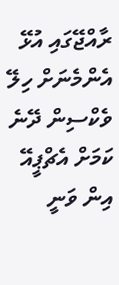ރާއްޖޭގައި އުޅޭ އެންމެނަށް ހިލޭ ވެކްސިން ދޭނެ ކަމަށް އެޗްޕީއޭ އިން ވަނީ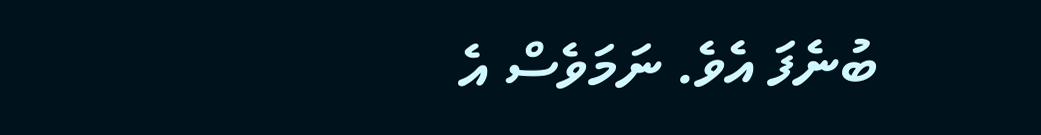ބުނެފަ އެވެ. ނަމަވެސް އެ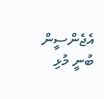އެޖެންސީން ބުނީ މުޅި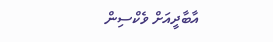އާބާދީއަށް ވެކްސިން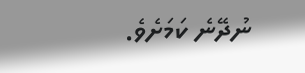ނުދޭނެ ކަމަށެވެ.